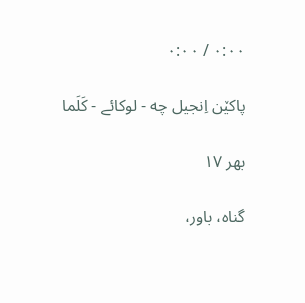۰:۰۰ / ۰:۰۰

پاکێن اِنجیل چه - لوکائے - کَلَما

بهر ۱۷

گناه، باور،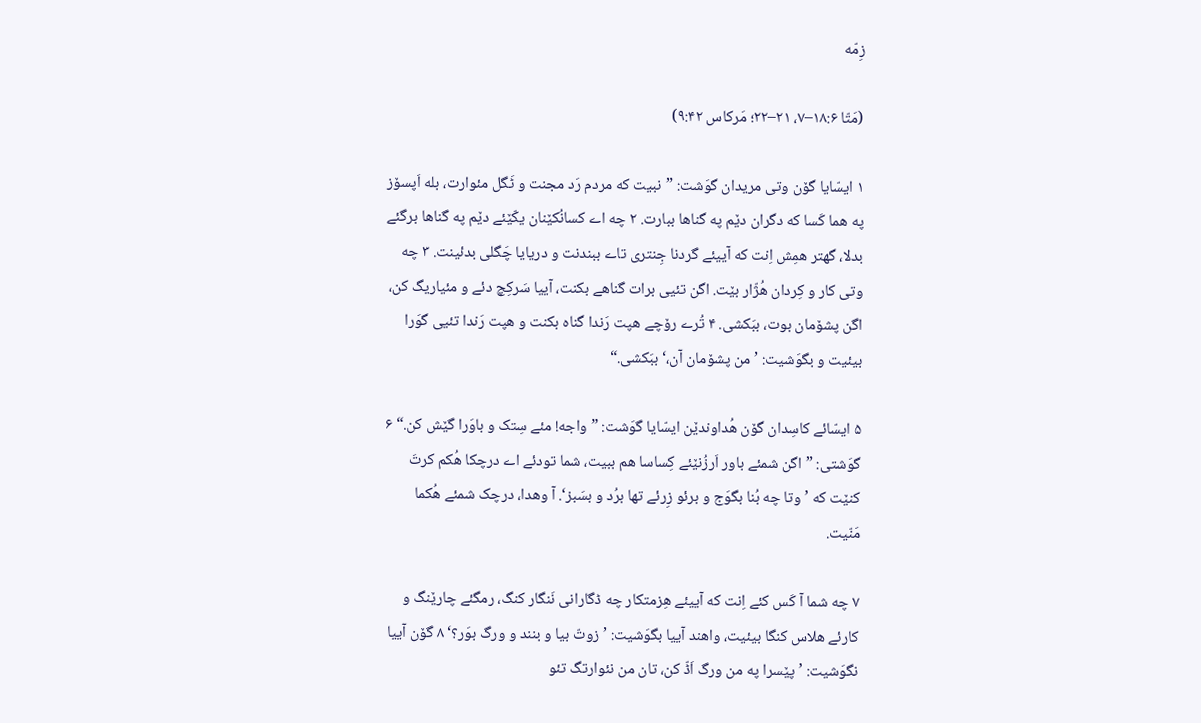زِمّه

(مَتّا ۱۸:۶–۷، ۲۱–۲۲؛ مَرکاس ۹:۴۲)

۱ ایسّایا گۆن وتی مریدان گوَشت: ”نبیت که مردم رَد مجنت و ٹَگل مئوارت، بله اَپسۆز په هما کَسا که دگران دێم په گناها ببارت. ۲ چه اے کسانُکێنان یکّێئے دێم په گناها برگئے بدلا، گهتر همِش اِنت که آییئے گردنا جِنتری تاے ببندنت و دریایا چَگلی بدئینت. ۳ چه وتی کار و کِردان هُژّار بێت. اگن تئیی برات گناهے بکنت، آییا سَرکِچ دئے و مئیاریگ کن، اگن پشۆمان بوت، ببَکشی. ۴ تُرے رۆچے هپت رَندا گناه بکنت و هپت رَندا تئیی گوَرا بیئیت و بگوَشیت: ’من پشۆمان آن،‘ ببَکشی.“

۵ ایسّائے کاسِدان گۆن هُداوندێن ایسّایا گوَشت: ”واجه! مئے سِتک و باوَرا گێش کن.“ ۶ گوَشتی: ”اگن شمئے باور اَرزُنێئے کِساسا هم ببیت، شما تودئے اے درچکا هُکم کرتَ کنێت که ’وتا چه بُنا بگوَج و برئو زِرئے تها برُد و بسَبز‘. آ وهدا، درچک شمئے هُکما مَنّیت.

۷ چه شما آ کَس کئے اِنت که آییئے هِزمتکار چه ڈگارانی نَنگار کنگ، رمگئے چارێنگ و کارئے هلاس کنگا بیئیت، واهند آییا بگوَشیت: ’زوتّ بیا و بنند و ورگ بوَر؟‘ ۸ گۆن آییا نگوَشیت: ’پێسرا په من ورگ اَڈّ کن، تان من نئوارتگ تئو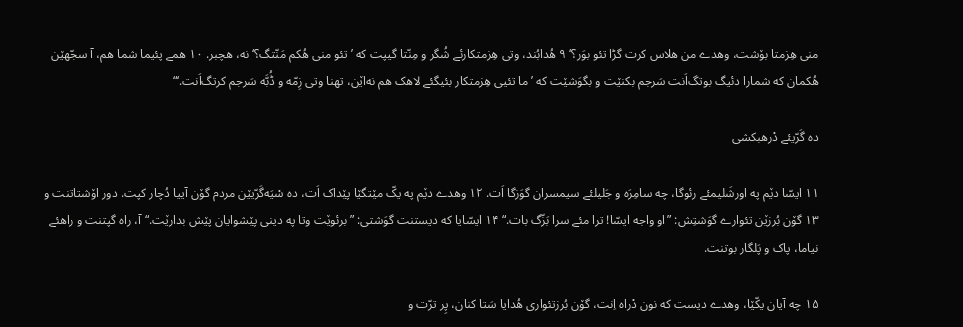منی هِزمتا بۆشت، وهدے من هلاس کرت گڑا تئو بوَر؟‘ ۹ هُدابُند، وتی هِزمتکارئے شُگر و مِنّتا گیپت که ’تئو منی هُکم مَنّتگ؟‘ نه، هچبر. ۱۰ همے پئیما شما هم، آ سجّهێن هُکمان که شمارا دئیگ بوتگ‌اَنت سَرجم بکنێت و بگوَشێت که ’ما تئیی هِزمتکار بئیگئے لاهک هم نه‌اێن، تهنا وتی زِمّه و ڈُبَّه سَرجم کرتگ‌اَنت.‘“

ده گَرّیئے دْرهبکشی

۱۱ ایسّا دێم په اورشَلیمئے رئوگا، چه سامِرَه و جَلیلئے سیمسران گوَزگا اَت. ۱۲ وهدے دێم په یکّ مێتگێا پێداک اَت، ده سْیَه‌گَرّیێن مردم گۆن آییا دُچار کپت. دور اۆشتاتنت و ۱۳ گۆن بُرزێن تئوارے گوَشتِش: ”او واجه ایسّا! ترا مئے سرا بَزّگ بات.“ ۱۴ ایسّایا که دیستنت گوَشتی: ”برئوێت وتا په دینی پێشوایان پێش بدارێت.“آ، راه گپتنت و راهئے نیاما، پاک و پَلگار بوتنت.

۱۵ چه آیان یکّێا، وهدے دیست که نون دْراه اِنت، گۆن بُرزتئواری هُدایا سَتا کنان، پِر ترّت و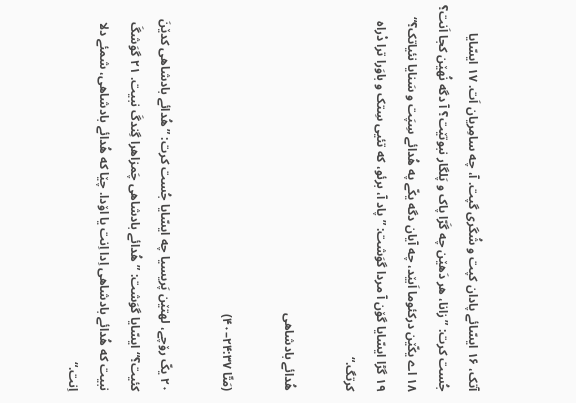آتک، ۱۶ ایسّائے پادان کپت و شُگری گپت. آ، چه سامِریان اَت. ۱۷ ایسّایا جُست کرت: ”زانا، هر دَهێن چه گَرّا پاک و پَلگار نبوتێت؟ آ دگه نُهێن کجا اَنت؟ ۱۸ اے یکّێن درکئوما اَبێد، چه آیان دگه یکّے په هُدائے سِپَت و سَنایا نئیاتک؟“ ۱۹ گڑا ایسّایا گۆن آ مردا گوَشت: ”پاد آ، برئو، که تئیی سِتک و باوَرا ترا دْراه کرتگ.“

هُدائے بادشاهی

(مَتّا ۲۴:۳۷–۴۰)

۲۰ یکّ رۆچے، لهتێن پَریسیا چه ایسّایا جُست کرت: ” هُدائے بادشاهی کدێنَ کئیت؟“ایسّایا گوَشت: ”هُدائے بادشاهی چَمزاهرا گِندگَ نبیت. ۲۱ گوَشگَ نبیت که هُدائے بادشاهی اِدا اِنت یا اۆدا. چێا که هُدائے بادشاهی، شمئے دلا اِنت.“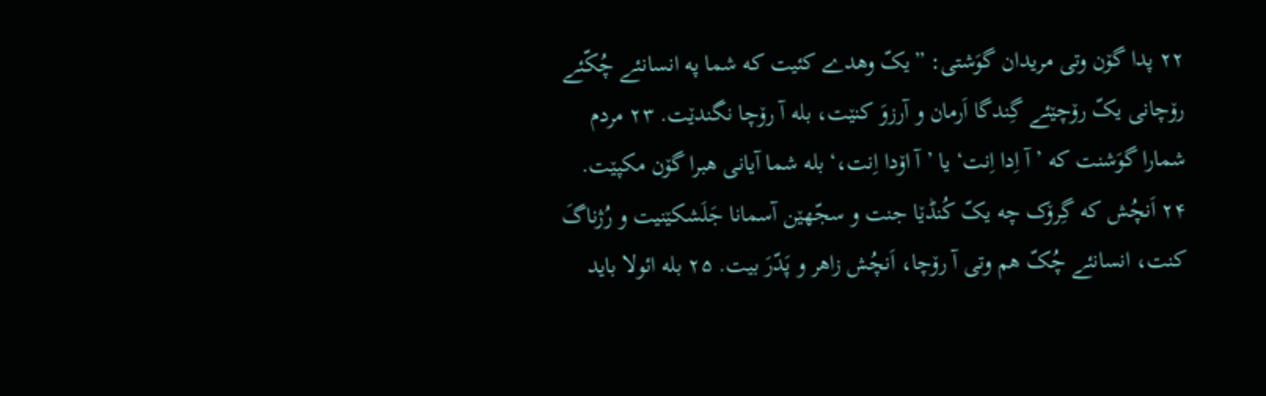۲۲ پدا گۆن وتی مریدان گوَشتی: ”یکّ وهدے کئیت که شما په انسانئے چُکّئے رۆچانی یکّ رۆچێئے گِندگا اَرمان و آرزوَ کنێت، بله آ رۆچا نگندێت. ۲۳ مردم شمارا گوَشنت که ’آ اِدا اِنت‘ یا ’آ اۆدا اِنت،‘ بله شما آیانی هبرا گۆن مکپێت. ۲۴ اَنچُش که گِرۆک چه یکّ کُنڈێا جنت و سجّهێن آسمانا جَلَشکێنیت و رُژناگَ کنت، انسانئے چُکّ هم وتی آ رۆچا، اَنچُش زاهر و پَدّرَ بیت. ۲۵ بله ائولا باید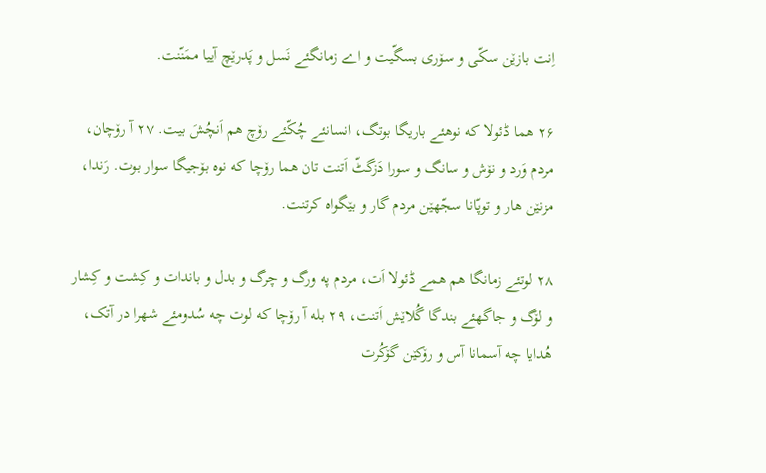اِنت بازێن سکّی و سۆری بسگّیت و اے زمانگئے نَسل و پَدرێچ آییا ممَنّنت.

۲۶ هما ڈئولا که نوهئے باریگا بوتگ، انسانئے چُکّئے رۆچ هم اَنچُشَ بیت. ۲۷ آ رۆچان، مردم وَرد و نۆش و سانگ و سورا دَزگٹّ اَتنت تان هما رۆچا که نوه بۆجیگا سوار بوت. رَندا، مزنێن هار و توپّانا سجّهێن مردم گار و بێگواه کرتنت.

۲۸ لوتئے زمانگا هم همے ڈئولا اَت، مردم په ورگ و چرگ و بدل و باندات و کِشت و کِشار و لۆگ و جاگهئے بندگا گُلاێش اَتنت، ۲۹ بله آ رۆچا که لوت چه سُدومئے شهرا در آتک، هُدایا چه آسمانا آس و رۆکێن گۆکُرت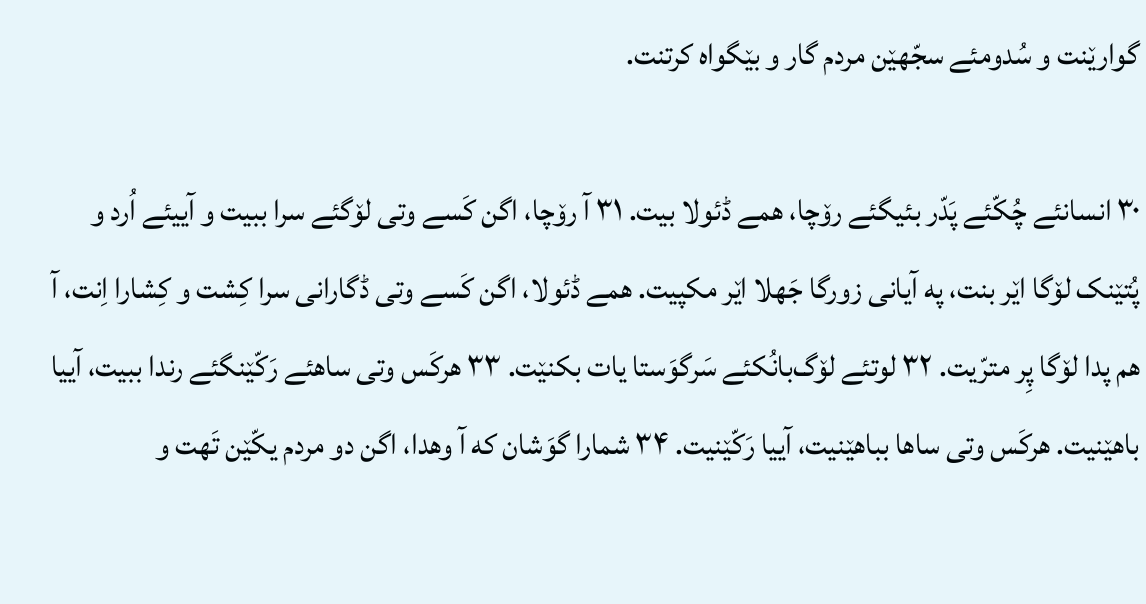گوارێنت و سُدومئے سجّهێن مردم گار و بێگواه کرتنت.

۳۰ انسانئے چُکّئے پَدّر بئیگئے رۆچا، همے ڈئولا بیت. ۳۱ آ رۆچا، اگن کَسے وتی لۆگئے سرا ببیت و آییئے اُرد و پُتێنک لۆگا اێر بنت، په آیانی زورگا جَهلا اێر مکپیت. همے ڈئولا، اگن کَسے وتی ڈگارانی سرا کِشت و کِشارا اِنت، آ هم پدا لۆگا پِر مترّیت. ۳۲ لوتئے لۆگ‌بانُکئے سَرگوَستا یات بکنێت. ۳۳ هرکَس وتی ساهئے رَکّێنگئے رندا ببیت، آییا باهێنیت. هرکَس وتی ساها بباهێنیت، آییا رَکّێنیت. ۳۴ شمارا گوَشان که آ وهدا، اگن دو مردم یکّێن تَهت و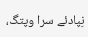نِپادئے سرا وپتگ،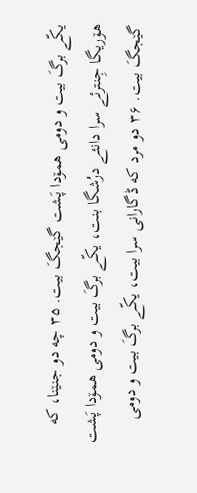یکّے برگَ بیت و دومی همۆدا پَشت گێجگَ بیت. ۳۵ چه دو جنێنا، که هۆریگا جِنترئے سرا دانئے درُشگا بنت، یکّے برگَ بیت و دومی همۆدا پَشت گێجگَ بیت. ۳۶ دو مرد که ڈگارانی سرا بیت، یکّے برگَ بیت و دومی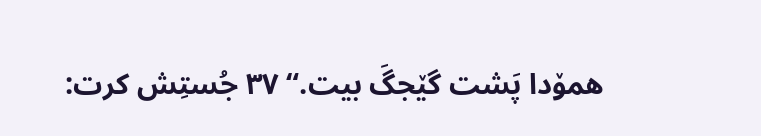همۆدا پَشت گێجگَ بیت.“ ۳۷ جُستِش کرت: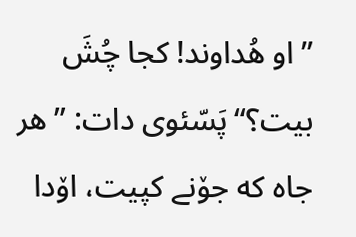”او هُداوند! کجا چُشَ بیت؟“پَسّئوی دات: ”هر جاه که جۆنے کپیت، اۆدا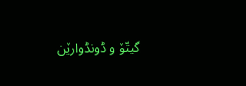گیتّۆ و ڈونڈوارێن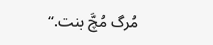مُرگ مُچَّ بنت.“